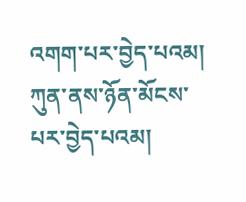འགག་པར་བྱེད་པའམ། ཀུན་ནས་ཉོན་མོངས་པར་བྱེད་པའམ།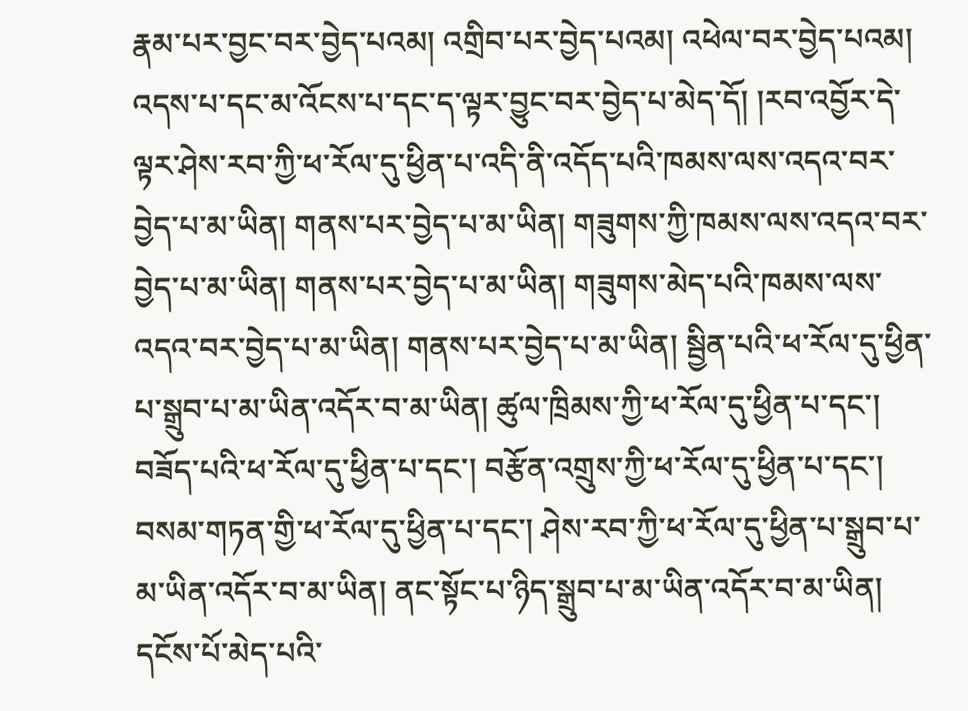རྣམ་པར་བྱང་བར་བྱེད་པའམ། འགྲིབ་པར་བྱེད་པའམ། འཕེལ་བར་བྱེད་པའམ། འདས་པ་དང་མ་འོངས་པ་དང་ད་ལྟར་བྱུང་བར་བྱེད་པ་མེད་དོ། །རབ་འབྱོར་དེ་ལྟར་ཤེས་རབ་ཀྱི་ཕ་རོལ་དུ་ཕྱིན་པ་འདི་ནི་འདོད་པའི་ཁམས་ལས་འདའ་བར་བྱེད་པ་མ་ཡིན། གནས་པར་བྱེད་པ་མ་ཡིན། གཟུགས་ཀྱི་ཁམས་ལས་འདའ་བར་བྱེད་པ་མ་ཡིན། གནས་པར་བྱེད་པ་མ་ཡིན། གཟུགས་མེད་པའི་ཁམས་ལས་འདའ་བར་བྱེད་པ་མ་ཡིན། གནས་པར་བྱེད་པ་མ་ཡིན། སྦྱིན་པའི་ཕ་རོལ་དུ་ཕྱིན་པ་སྒྲུབ་པ་མ་ཡིན་འདོར་བ་མ་ཡིན། ཚུལ་ཁྲིམས་ཀྱི་ཕ་རོལ་དུ་ཕྱིན་པ་དང་། བཟོད་པའི་ཕ་རོལ་དུ་ཕྱིན་པ་དང་། བརྩོན་འགྲུས་ཀྱི་ཕ་རོལ་དུ་ཕྱིན་པ་དང་། བསམ་གཏན་གྱི་ཕ་རོལ་དུ་ཕྱིན་པ་དང་། ཤེས་རབ་ཀྱི་ཕ་རོལ་དུ་ཕྱིན་པ་སྒྲུབ་པ་མ་ཡིན་འདོར་བ་མ་ཡིན། ནང་སྟོང་པ་ཉིད་སྒྲུབ་པ་མ་ཡིན་འདོར་བ་མ་ཡིན། དངོས་པོ་མེད་པའི་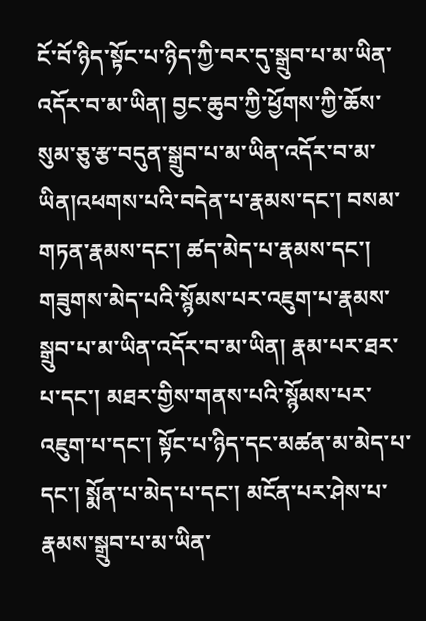ངོ་བོ་ཉིད་སྟོང་པ་ཉིད་ཀྱི་བར་དུ་སྒྲུབ་པ་མ་ཡིན་འདོར་བ་མ་ཡིན། བྱང་ཆུབ་ཀྱི་ཕྱོགས་ཀྱི་ཆོས་སུམ་ཅུ་རྩ་བདུན་སྒྲུབ་པ་མ་ཡིན་འདོར་བ་མ་ཡིན།འཕགས་པའི་བདེན་པ་རྣམས་དང་། བསམ་གཏན་རྣམས་དང་། ཚད་མེད་པ་རྣམས་དང་། གཟུགས་མེད་པའི་སྙོམས་པར་འཇུག་པ་རྣམས་སྒྲུབ་པ་མ་ཡིན་འདོར་བ་མ་ཡིན། རྣམ་པར་ཐར་པ་དང་། མཐར་གྱིས་གནས་པའི་སྙོམས་པར་འཇུག་པ་དང་། སྟོང་པ་ཉིད་དང་མཚན་མ་མེད་པ་དང་། སྨོན་པ་མེད་པ་དང་། མངོན་པར་ཤེས་པ་རྣམས་སྒྲུབ་པ་མ་ཡིན་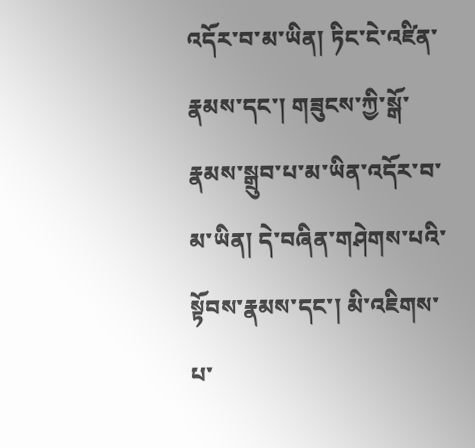འདོར་བ་མ་ཡིན། ཏིང་ངེ་འཛིན་རྣམས་དང་། གཟུངས་ཀྱི་སྒོ་རྣམས་སྒྲུབ་པ་མ་ཡིན་འདོར་བ་མ་ཡིན། དེ་བཞིན་གཤེགས་པའི་སྟོབས་རྣམས་དང་། མི་འཇིགས་པ་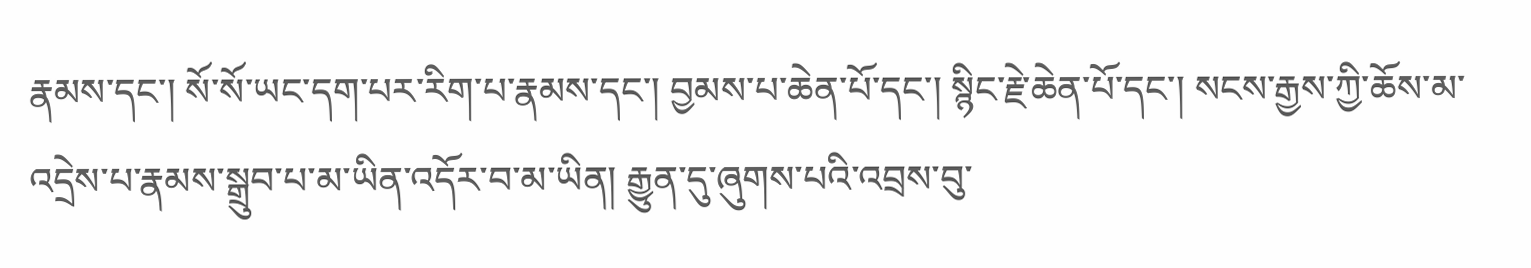རྣམས་དང་། སོ་སོ་ཡང་དག་པར་རིག་པ་རྣམས་དང་། བྱམས་པ་ཆེན་པོ་དང་། སྙིང་རྗེ་ཆེན་པོ་དང་། སངས་རྒྱས་ཀྱི་ཆོས་མ་འདྲེས་པ་རྣམས་སྒྲུབ་པ་མ་ཡིན་འདོར་བ་མ་ཡིན། རྒྱུན་དུ་ཞུགས་པའི་འབྲས་བུ་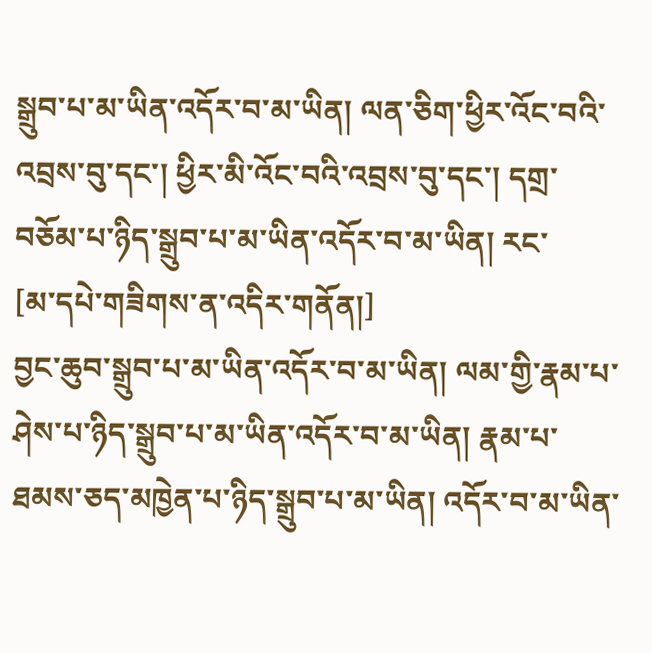སྒྲུབ་པ་མ་ཡིན་འདོར་བ་མ་ཡིན། ལན་ཅིག་ཕྱིར་འོང་བའི་འབྲས་བུ་དང་། ཕྱིར་མི་འོང་བའི་འབྲས་བུ་དང་། དགྲ་བཅོམ་པ་ཉིད་སྒྲུབ་པ་མ་ཡིན་འདོར་བ་མ་ཡིན། རང་
[མ་དཔེ་གཟིགས་ན་འདིར་གནོན།]
བྱང་ཆུབ་སྒྲུབ་པ་མ་ཡིན་འདོར་བ་མ་ཡིན། ལམ་གྱི་རྣམ་པ་ཤེས་པ་ཉིད་སྒྲུབ་པ་མ་ཡིན་འདོར་བ་མ་ཡིན། རྣམ་པ་ཐམས་ཅད་མཁྱེན་པ་ཉིད་སྒྲུབ་པ་མ་ཡིན། འདོར་བ་མ་ཡིན་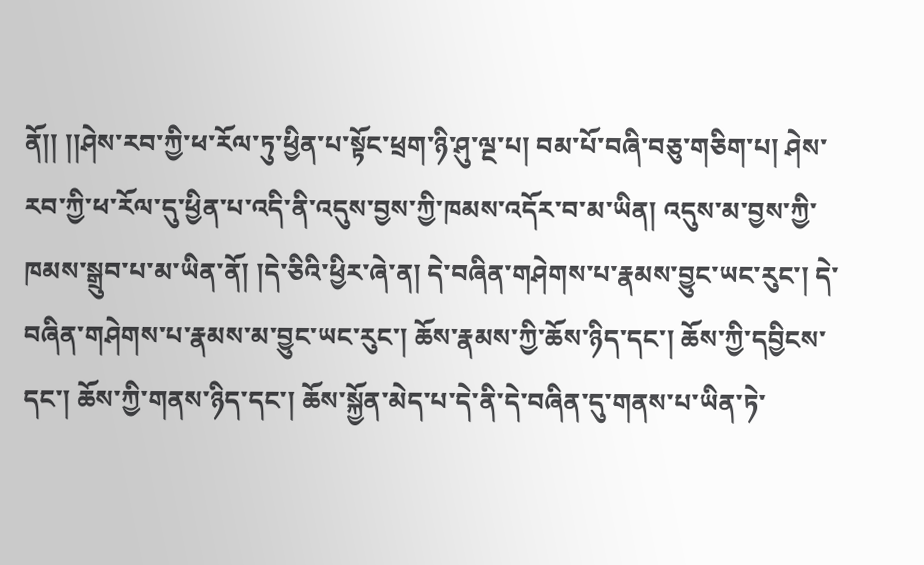ནོ།། །།ཤེས་རབ་ཀྱི་ཕ་རོལ་ཏུ་ཕྱིན་པ་སྟོང་ཕྲག་ཉི་ཤུ་ལྔ་པ། བམ་པོ་བཞི་བཅུ་གཅིག་པ། ཤེས་རབ་ཀྱི་ཕ་རོལ་དུ་ཕྱིན་པ་འདི་ནི་འདུས་བྱས་ཀྱི་ཁམས་འདོར་བ་མ་ཡིན། འདུས་མ་བྱས་ཀྱི་ཁམས་སྒྲུབ་པ་མ་ཡིན་ནོ། །དེ་ཅིའི་ཕྱིར་ཞེ་ན། དེ་བཞིན་གཤེགས་པ་རྣམས་བྱུང་ཡང་རུང་། དེ་བཞིན་གཤེགས་པ་རྣམས་མ་བྱུང་ཡང་རུང་། ཆོས་རྣམས་ཀྱི་ཆོས་ཉིད་དང་། ཆོས་ཀྱི་དབྱིངས་དང་། ཆོས་ཀྱི་གནས་ཉིད་དང་། ཆོས་སྐྱོན་མེད་པ་དེ་ནི་དེ་བཞིན་དུ་གནས་པ་ཡིན་ཏེ་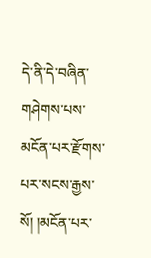དེ་ནི་དེ་བཞིན་གཤེགས་པས་མངོན་པར་རྫོགས་པར་སངས་རྒྱས་སོ། །མངོན་པར་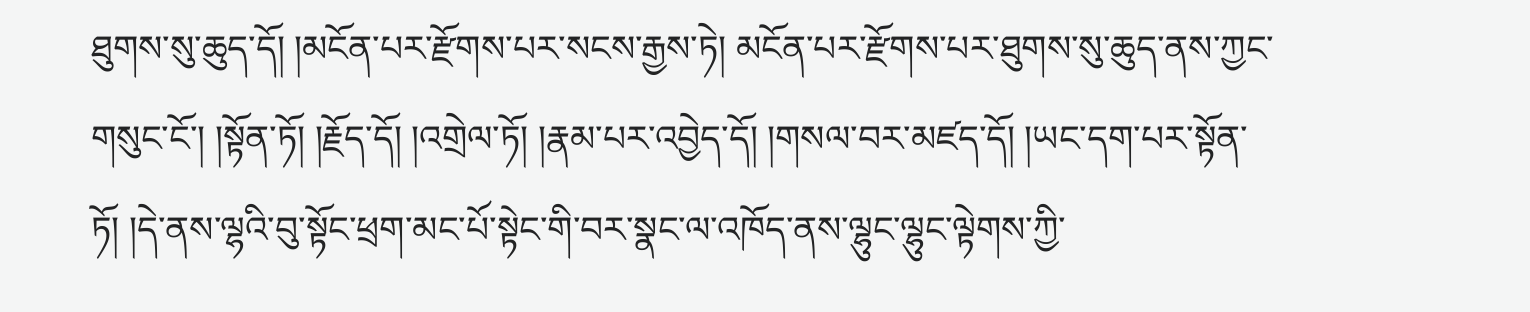ཐུགས་སུ་ཆུད་དོ། །མངོན་པར་རྫོགས་པར་སངས་རྒྱས་ཏེ། མངོན་པར་རྫོགས་པར་ཐུགས་སུ་ཆུད་ནས་ཀྱང་གསུང་ངོ་། །སྟོན་ཏོ། །རྗོད་དོ། །འགྲེལ་ཏོ། །རྣམ་པར་འབྱེད་དོ། །གསལ་བར་མཛད་དོ། །ཡང་དག་པར་སྟོན་ཏོ། །དེ་ནས་ལྷའི་བུ་སྟོང་ཕྲག་མང་པོ་སྟེང་གི་བར་སྣང་ལ་འཁོད་ནས་ལྷུང་ལྷུང་ལྟེགས་ཀྱི་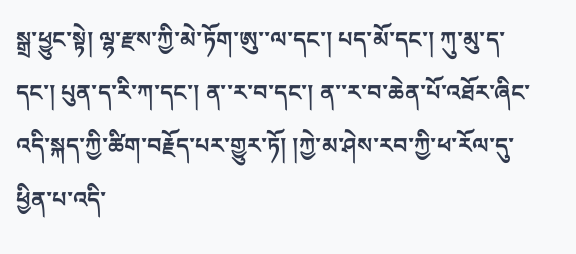སྒྲ་ཕྱུང་སྟེ། ལྷ་རྫས་ཀྱི་མེ་ཏོག་ཨུ་་ལ་དང་། པད་མོ་དང་། ཀུ་མུ་ད་དང་། པུན་ད་རི་ཀ་དང་། ན་་ར་བ་དང་། ན་་ར་བ་ཆེན་པོ་འཐོར་ཞིང་འདི་སྐད་ཀྱི་ཚིག་བརྗོད་པར་གྱུར་ཏོ། །ཀྱེ་མ་ཤེས་རབ་ཀྱི་ཕ་རོལ་དུ་ཕྱིན་པ་འདི་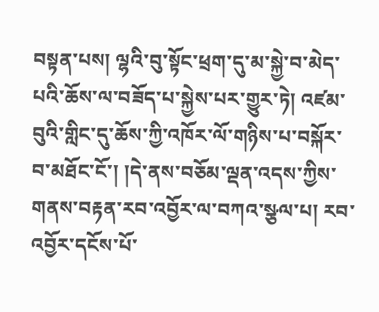བསྟན་པས། ལྷའི་བུ་སྟོང་ཕྲག་དུ་མ་སྐྱེ་བ་མེད་པའི་ཆོས་ལ་བཟོད་པ་སྐྱེས་པར་གྱུར་ཏེ། འཛམ་བུའི་གླིང་དུ་ཆོས་ཀྱི་འཁོར་ལོ་གཉིས་པ་བསྐོར་བ་མཐོང་ངོ་། །དེ་ནས་བཅོམ་ལྡན་འདས་ཀྱིས་གནས་བརྟན་རབ་འབྱོར་ལ་བཀའ་སྩལ་པ། རབ་འབྱོར་དངོས་པོ་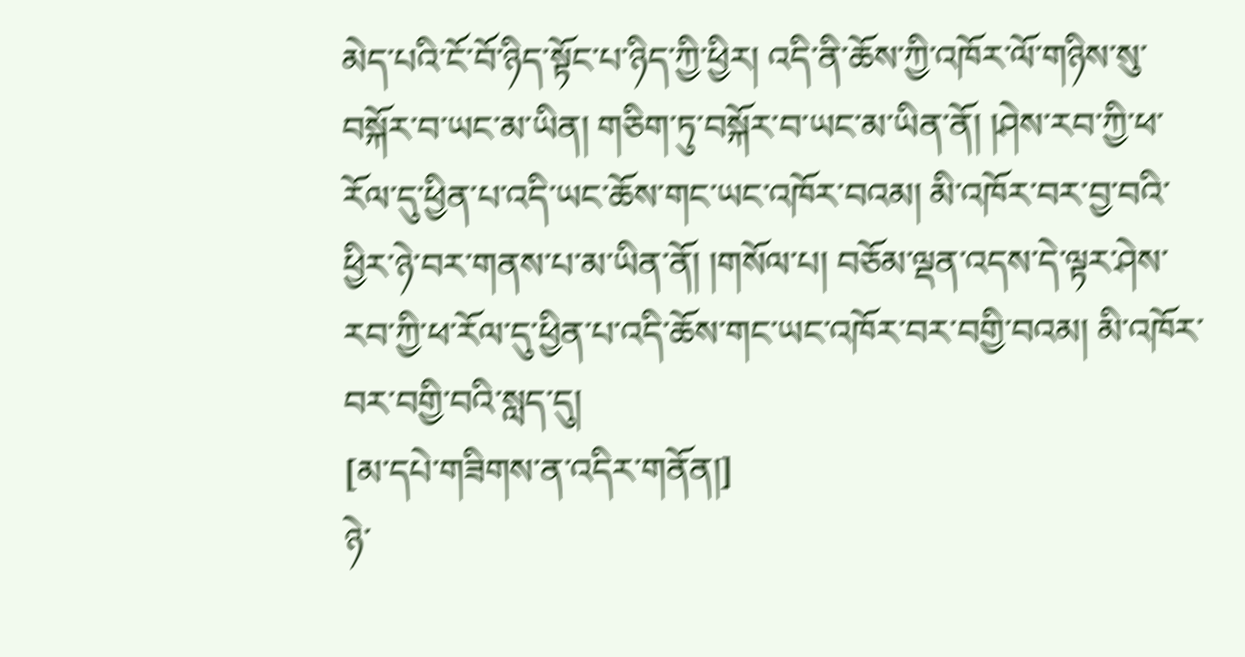མེད་པའི་ངོ་བོ་ཉིད་སྟོང་པ་ཉིད་ཀྱི་ཕྱིར། འདི་ནི་ཆོས་ཀྱི་འཁོར་ལོ་གཉིས་སུ་བསྐོར་བ་ཡང་མ་ཡིན། གཅིག་ཏུ་བསྐོར་བ་ཡང་མ་ཡིན་ནོ། །ཤེས་རབ་ཀྱི་ཕ་རོལ་དུ་ཕྱིན་པ་འདི་ཡང་ཆོས་གང་ཡང་འཁོར་བའམ། མི་འཁོར་བར་བྱ་བའི་ཕྱིར་ཉེ་བར་གནས་པ་མ་ཡིན་ནོ། །གསོལ་པ། བཅོམ་ལྡན་འདས་དེ་ལྟར་ཤེས་རབ་ཀྱི་ཕ་རོལ་དུ་ཕྱིན་པ་འདི་ཆོས་གང་ཡང་འཁོར་བར་བགྱི་བའམ། མི་འཁོར་བར་བགྱི་བའི་སླད་དུ།
[མ་དཔེ་གཟིགས་ན་འདིར་གནོན།]
ཉེ་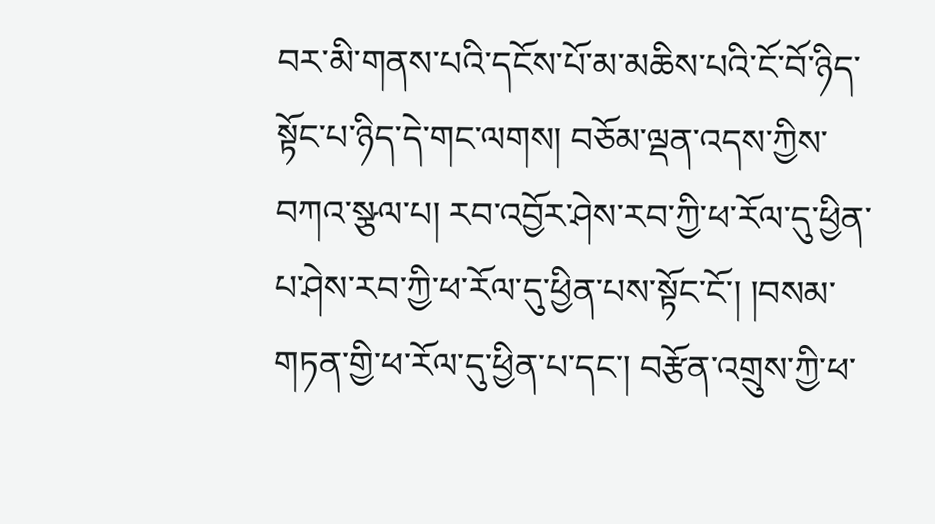བར་མི་གནས་པའི་དངོས་པོ་མ་མཆིས་པའི་ངོ་བོ་ཉིད་སྟོང་པ་ཉིད་དེ་གང་ལགས། བཅོམ་ལྡན་འདས་ཀྱིས་བཀའ་སྩལ་པ། རབ་འབྱོར་ཤེས་རབ་ཀྱི་ཕ་རོལ་དུ་ཕྱིན་པ་ཤེས་རབ་ཀྱི་ཕ་རོལ་དུ་ཕྱིན་པས་སྟོང་ངོ་། །བསམ་གཏན་གྱི་ཕ་རོལ་དུ་ཕྱིན་པ་དང་། བརྩོན་འགྲུས་ཀྱི་ཕ་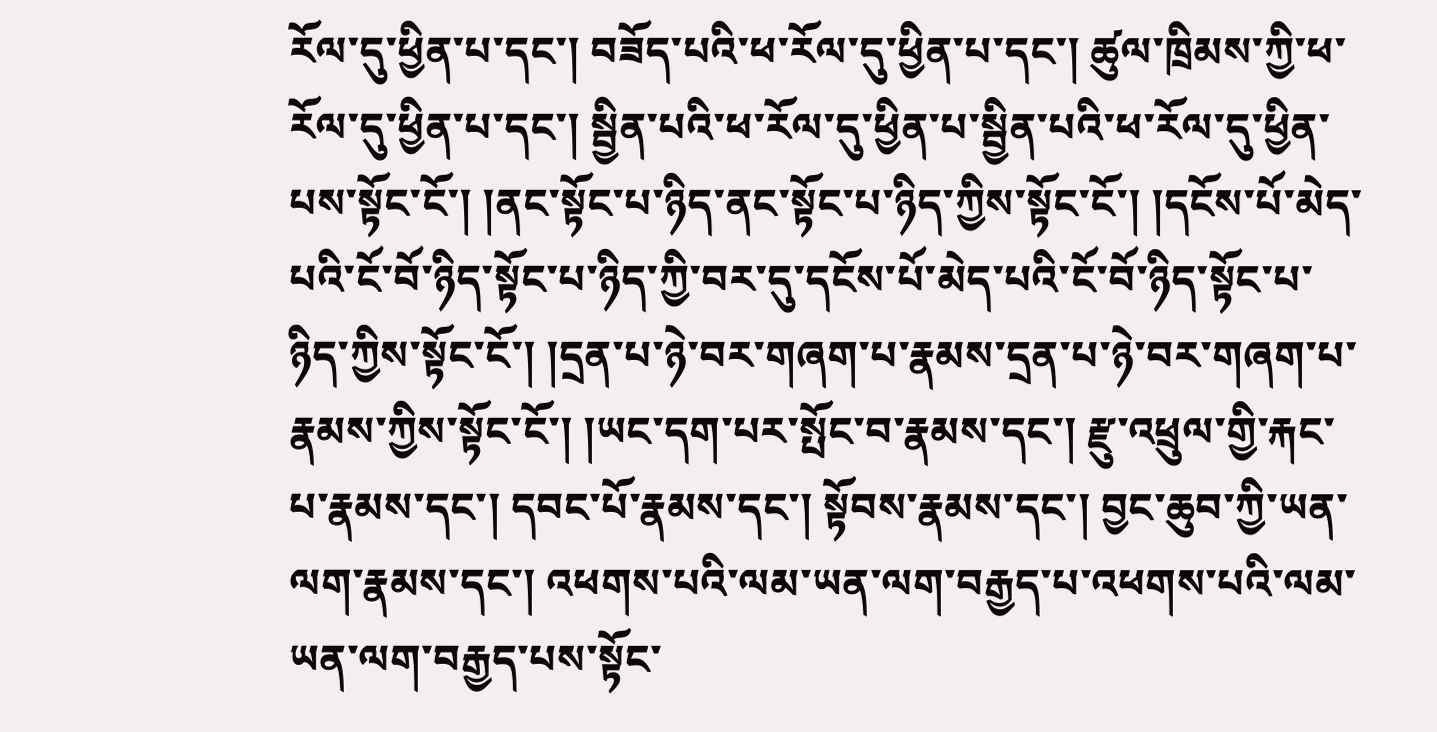རོལ་དུ་ཕྱིན་པ་དང་། བཟོད་པའི་ཕ་རོལ་དུ་ཕྱིན་པ་དང་། ཚུལ་ཁྲིམས་ཀྱི་ཕ་རོལ་དུ་ཕྱིན་པ་དང་། སྦྱིན་པའི་ཕ་རོལ་དུ་ཕྱིན་པ་སྦྱིན་པའི་ཕ་རོལ་དུ་ཕྱིན་པས་སྟོང་ངོ་། །ནང་སྟོང་པ་ཉིད་ནང་སྟོང་པ་ཉིད་ཀྱིས་སྟོང་ངོ་། །དངོས་པོ་མེད་པའི་ངོ་བོ་ཉིད་སྟོང་པ་ཉིད་ཀྱི་བར་དུ་དངོས་པོ་མེད་པའི་ངོ་བོ་ཉིད་སྟོང་པ་ཉིད་ཀྱིས་སྟོང་ངོ་། །དྲན་པ་ཉེ་བར་གཞག་པ་རྣམས་དྲན་པ་ཉེ་བར་གཞག་པ་རྣམས་ཀྱིས་སྟོང་ངོ་། །ཡང་དག་པར་སྤོང་བ་རྣམས་དང་། རྫུ་འཕྲུལ་གྱི་རྐང་པ་རྣམས་དང་། དབང་པོ་རྣམས་དང་། སྟོབས་རྣམས་དང་། བྱང་ཆུབ་ཀྱི་ཡན་ལག་རྣམས་དང་། འཕགས་པའི་ལམ་ཡན་ལག་བརྒྱད་པ་འཕགས་པའི་ལམ་ཡན་ལག་བརྒྱད་པས་སྟོང་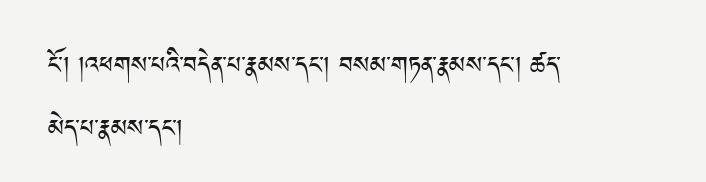ངོ་། །འཕགས་པའི་བདེན་པ་རྣམས་དང་། བསམ་གཏན་རྣམས་དང་། ཚད་མེད་པ་རྣམས་དང་།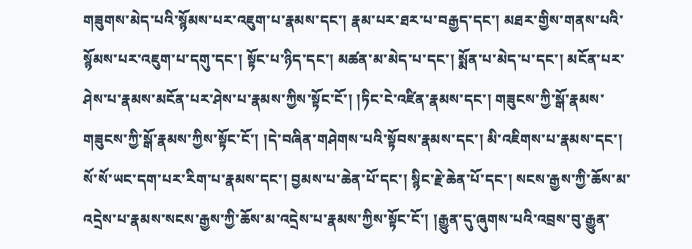གཟུགས་མེད་པའི་སྙོམས་པར་འཇུག་པ་རྣམས་དང་། རྣམ་པར་ཐར་པ་བརྒྱད་དང་། མཐར་གྱིས་གནས་པའི་སྙོམས་པར་འཇུག་པ་དགུ་དང་། སྟོང་པ་ཉིད་དང་། མཚན་མ་མེད་པ་དང་། སྨོན་པ་མེད་པ་དང་། མངོན་པར་ཤེས་པ་རྣམས་མངོན་པར་ཤེས་པ་རྣམས་ཀྱིས་སྟོང་ངོ་། །ཏིང་ངེ་འཛིན་རྣམས་དང་། གཟུངས་ཀྱི་སྒོ་རྣམས་གཟུངས་ཀྱི་སྒོ་རྣམས་ཀྱིས་སྟོང་ངོ་། །དེ་བཞིན་གཤེགས་པའི་སྟོབས་རྣམས་དང་། མི་འཇིགས་པ་རྣམས་དང་། སོ་སོ་ཡང་དག་པར་རིག་པ་རྣམས་དང་། བྱམས་པ་ཆེན་པོ་དང་། སྙིང་རྗེ་ཆེན་པོ་དང་། སངས་རྒྱས་ཀྱི་ཆོས་མ་འདྲེས་པ་རྣམས་སངས་རྒྱས་ཀྱི་ཆོས་མ་འདྲེས་པ་རྣམས་ཀྱིས་སྟོང་ངོ་། །རྒྱུན་དུ་ཞུགས་པའི་འབྲས་བུ་རྒྱུན་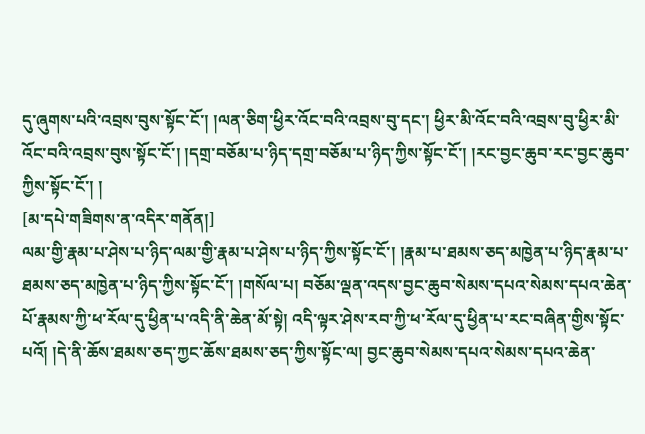དུ་ཞུགས་པའི་འབྲས་བུས་སྟོང་ངོ་། །ལན་ཅིག་ཕྱིར་འོང་བའི་འབྲས་བུ་དང་། ཕྱིར་མི་འོང་བའི་འབྲས་བུ་ཕྱིར་མི་འོང་བའི་འབྲས་བུས་སྟོང་ངོ་། །དགྲ་བཅོམ་པ་ཉིད་དགྲ་བཅོམ་པ་ཉིད་ཀྱིས་སྟོང་ངོ་། །རང་བྱང་ཆུབ་རང་བྱང་ཆུབ་ཀྱིས་སྟོང་ངོ་། །
[མ་དཔེ་གཟིགས་ན་འདིར་གནོན།]
ལམ་གྱི་རྣམ་པ་ཤེས་པ་ཉིད་ལམ་གྱི་རྣམ་པ་ཤེས་པ་ཉིད་ཀྱིས་སྟོང་ངོ་། །རྣམ་པ་ཐམས་ཅད་མཁྱེན་པ་ཉིད་རྣམ་པ་ཐམས་ཅད་མཁྱེན་པ་ཉིད་ཀྱིས་སྟོང་ངོ་། །གསོལ་པ། བཅོམ་ལྡན་འདས་བྱང་ཆུབ་སེམས་དཔའ་སེམས་དཔའ་ཆེན་པོ་རྣམས་ཀྱི་ཕ་རོལ་དུ་ཕྱིན་པ་འདི་ནི་ཆེན་མོ་སྟེ། འདི་ལྟར་ཤེས་རབ་ཀྱི་ཕ་རོལ་དུ་ཕྱིན་པ་རང་བཞིན་གྱིས་སྟོང་པའོ། །དེ་ནི་ཆོས་ཐམས་ཅད་ཀྱང་ཆོས་ཐམས་ཅད་ཀྱིས་སྟོང་ལ། བྱང་ཆུབ་སེམས་དཔའ་སེམས་དཔའ་ཆེན་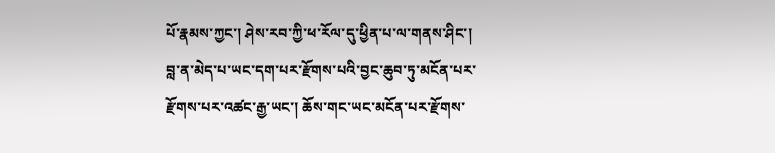པོ་རྣམས་ཀྱང་། ཤེས་རབ་ཀྱི་ཕ་རོལ་དུ་ཕྱིན་པ་ལ་གནས་ཤིང་། བླ་ན་མེད་པ་ཡང་དག་པར་རྫོགས་པའི་བྱང་ཆུབ་ཏུ་མངོན་པར་རྫོགས་པར་འཚང་རྒྱ་ཡང་། ཆོས་གང་ཡང་མངོན་པར་རྫོགས་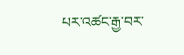པར་འཚང་རྒྱ་བར་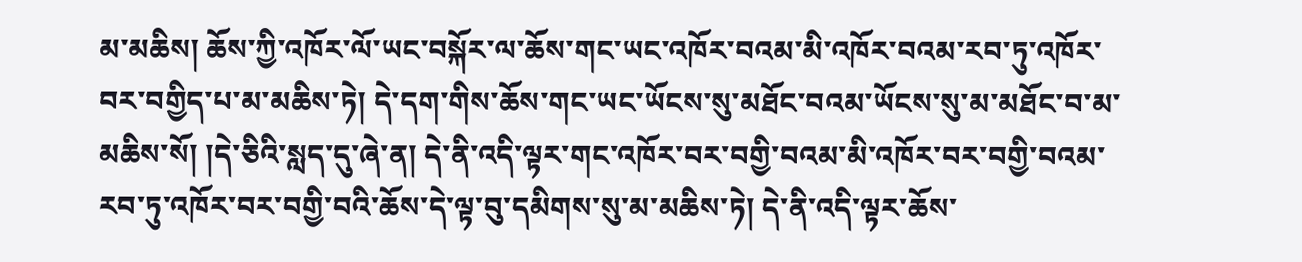མ་མཆིས། ཆོས་ཀྱི་འཁོར་ལོ་ཡང་བསྐོར་ལ་ཆོས་གང་ཡང་འཁོར་བའམ་མི་འཁོར་བའམ་རབ་ཏུ་འཁོར་བར་བགྱིད་པ་མ་མཆིས་ཏེ། དེ་དག་གིས་ཆོས་གང་ཡང་ཡོངས་སུ་མཐོང་བའམ་ཡོངས་སུ་མ་མཐོང་བ་མ་མཆིས་སོ། །དེ་ཅིའི་སླད་དུ་ཞེ་ན། དེ་ནི་འདི་ལྟར་གང་འཁོར་བར་བགྱི་བའམ་མི་འཁོར་བར་བགྱི་བའམ་རབ་ཏུ་འཁོར་བར་བགྱི་བའི་ཆོས་དེ་ལྟ་བུ་དམིགས་སུ་མ་མཆིས་ཏེ། དེ་ནི་འདི་ལྟར་ཆོས་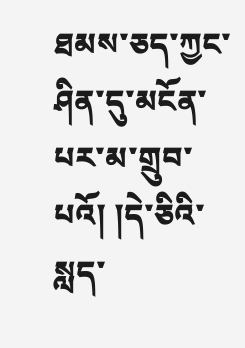ཐམས་ཅད་ཀྱང་ཤིན་དུ་མངོན་པར་མ་གྲུབ་པའོ། །དེ་ཅིའི་སླད་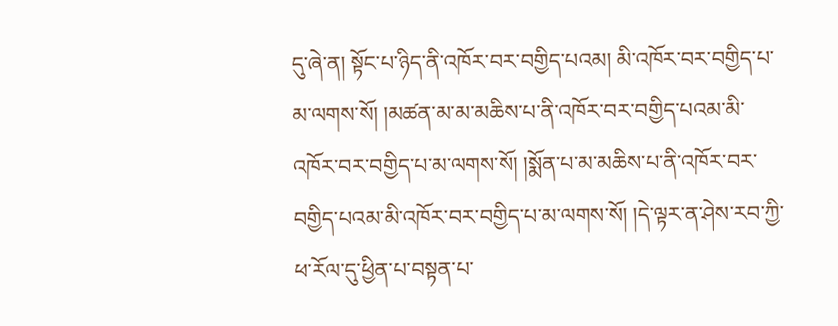དུ་ཞེ་ན། སྟོང་པ་ཉིད་ནི་འཁོར་བར་བགྱིད་པའམ། མི་འཁོར་བར་བགྱིད་པ་མ་ལགས་སོ། །མཚན་མ་མ་མཆིས་པ་ནི་འཁོར་བར་བགྱིད་པའམ་མི་འཁོར་བར་བགྱིད་པ་མ་ལགས་སོ། །སྨོན་པ་མ་མཆིས་པ་ནི་འཁོར་བར་བགྱིད་པའམ་མི་འཁོར་བར་བགྱིད་པ་མ་ལགས་སོ། །དེ་ལྟར་ན་ཤེས་རབ་ཀྱི་ཕ་རོལ་དུ་ཕྱིན་པ་བསྟན་པ་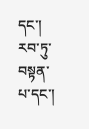དང་། རབ་ཏུ་བསྟན་པ་དང་།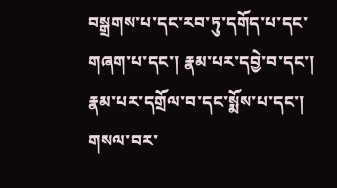བསྒྲགས་པ་དང་རབ་ཏུ་དགོད་པ་དང་གཞག་པ་དང་། རྣམ་པར་དབྱེ་བ་དང་། རྣམ་པར་དགྲོལ་བ་དང་སྨོས་པ་དང་། གསལ་བར་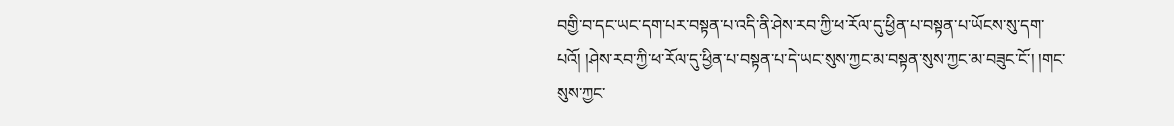བགྱི་བ་དང་ཡང་དག་པར་བསྟན་པ་འདི་ནི་ཤེས་རབ་ཀྱི་ཕ་རོལ་དུ་ཕྱིན་པ་བསྟན་པ་ཡོངས་སུ་དག་པའོ། །ཤེས་རབ་ཀྱི་ཕ་རོལ་དུ་ཕྱིན་པ་བསྟན་པ་དེ་ཡང་སུས་ཀྱང་མ་བསྟན་སུས་ཀྱང་མ་བཟུང་ངོ་། །གང་སུས་ཀྱང་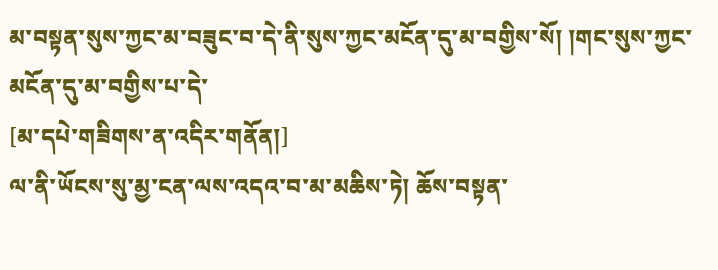མ་བསྟན་སུས་ཀྱང་མ་བཟུང་བ་དེ་ནི་སུས་ཀྱང་མངོན་དུ་མ་བགྱིས་སོ། །གང་སུས་ཀྱང་མངོན་དུ་མ་བགྱིས་པ་དེ་
[མ་དཔེ་གཟིགས་ན་འདིར་གནོན།]
ལ་ནི་ཡོངས་སུ་མྱ་ངན་ལས་འདའ་བ་མ་མཆིས་ཏེ། ཆོས་བསྟན་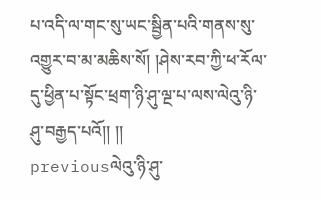པ་འདི་ལ་གང་སུ་ཡང་སྦྱིན་པའི་གནས་སུ་འགྱུར་བ་མ་མཆིས་སོ། །ཤེས་རབ་ཀྱི་ཕ་རོལ་དུ་ཕྱིན་པ་སྟོང་ཕྲག་ཉི་ཤུ་ལྔ་པ་ལས་ལེའུ་ཉི་ཤུ་བརྒྱད་པའོ།། །།
previousལེའུ་ཉི་ཤུ་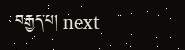བརྒྱད་པ། next